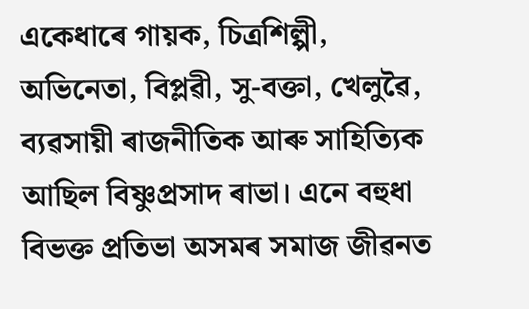একেধাৰে গায়ক, চিত্ৰশিল্পী, অভিনেতা, বিপ্লৱী, সু-বক্তা, খেলুৱৈ, ব্যৱসায়ী ৰাজনীতিক আৰু সাহিত্যিক আছিল বিষ্ণুপ্ৰসাদ ৰাভা। এনে বহুধা বিভক্ত প্ৰতিভা অসমৰ সমাজ জীৱনত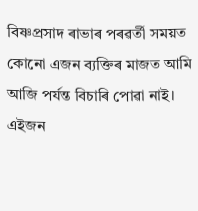বিষ্ণপ্ৰসাদ ৰাভাৰ পৰৱৰ্তী সময়ত কোনো এজন ব্যক্তিৰ মাজত আমি আজি পৰ্যন্ত বিচাৰি পোৱা নাই। এইজন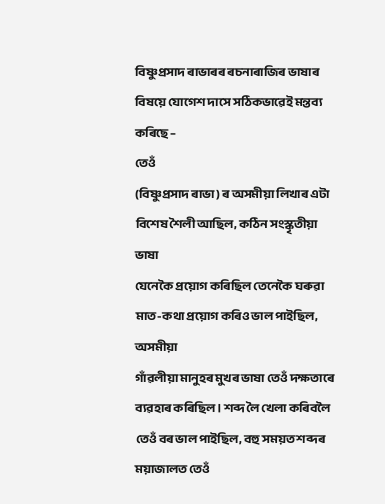বিষ্ণুপ্ৰসাদ ৰাভাৰৰ ৰচনাৰাজিৰ ভাষাৰ বিষয়ে যোগেশ দাসে সঠিকভাৱেই মন্তব্য কৰিছে –
তেওঁ
(বিষ্ণুপ্ৰসাদ ৰাভা) ৰ অসমীয়া লিখাৰ এটা বিশেষ শৈলী আছিল, কঠিন সংস্কৃতীয়া ভাষা
যেনেকৈ প্ৰয়োগ কৰিছিল তেনেকৈ ঘৰুৱা মাত-কথা প্ৰয়োগ কৰিও ভাল পাইছিল, অসমীয়া
গাঁৱলীয়া মানুহৰ মুখৰ ভাষা তেওঁ দক্ষতাৰে ব্যৱহাৰ কৰিছিল। শব্দ লৈ খেলা কৰিবলৈ
তেওঁ বৰ ভাল পাইছিল, বহু সময়ত শব্দৰ ময়াজালত তেওঁ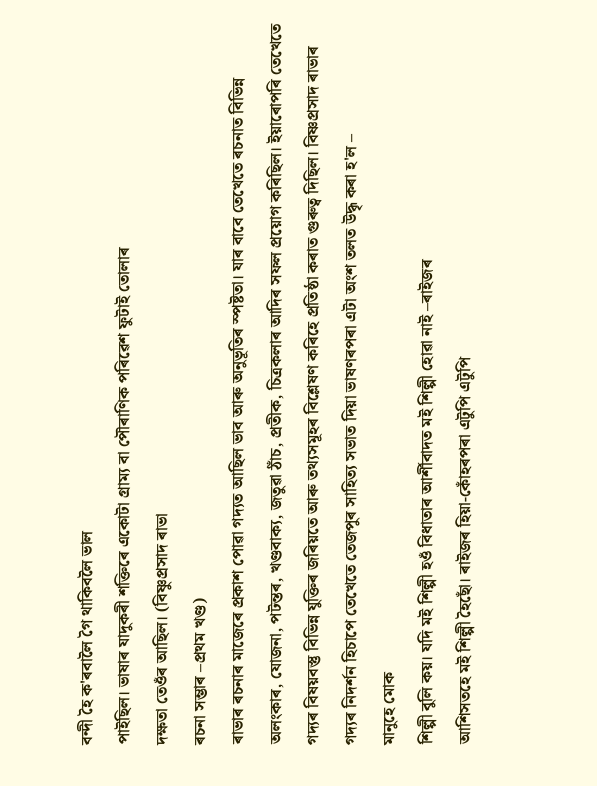বন্দী হৈ ক'ৰবালৈ গৈ থাকিবলৈ ভাল
পাইছিল। ভাষাৰ যাদুকৰী শক্তিৰে একোটা গ্ৰাম্য বা পৌৰাণিক পৰিৱেশ ফুটাই তোলাৰ
দক্ষতা তেওঁৰ আছিল। (বিষ্ণুপ্ৰসাদ ৰাভা
ৰচনা সম্ভাৰ –প্ৰথম খণ্ড)
ৰাভাৰ ৰচনাৰ মাজেৰে প্ৰকাশ পোৱা গদ্যত আছিল ভাব আৰু অনুভূতিৰ স্পষ্টতা। যাৰ বাবে তেখেতে ৰচনাত বিভিন্ন অলংকাৰ, যোজনা, পটন্তৰ, খণ্ডবাক্য, জতুৱা ঠাঁচ, প্ৰতীক, চিত্ৰকলাৰ আদিৰ সফল প্ৰয়োগ কৰিছিল। ইয়াৰোপৰি তেখেতে গদ্যৰ বিষয়বস্তু বিভিন্ন যুক্তিৰ জৰিয়তে আৰু তথ্যসমূহৰ বিশ্লেষণ কৰিহে প্ৰতিষ্ঠা কৰাত গুৰুত্ব দিছিল। বিষ্ণপ্ৰসাদ ৰাভাৰ গদ্যৰ নিদৰ্শন হিচাপে তেখেতে তেজপুৰ সাহিত্য সভাত দিয়া ভাষণৰপৰা এটা অংশ তলত উদ্ধৃ কৰা হ'ল –
মানুহে মোক
শিল্পী বুলি কয়। যদি মই শিল্পী হওঁ বিধাতাৰ আৰ্শীবাদত মই শিল্পী হোৱা নাই –ৰাইজৰ
আশিসতহে মই শিল্পী হৈছোঁ। ৰাইজৰ হিয়া-কোঁহৰপৰা এটুপি এটুপি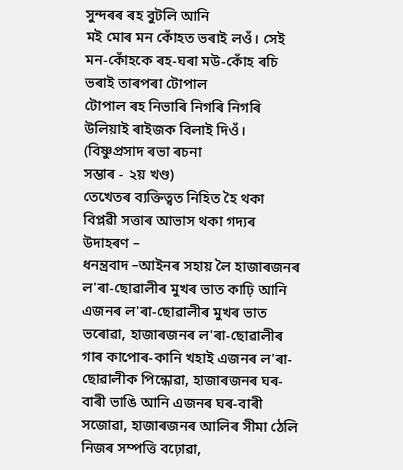সুন্দৰৰ ৰহ বুটলি আনি
মই মোৰ মন কোঁহত ভৰাই লওঁ। সেই মন-কোঁহকে ৰহ-ঘৰা মউ-কোঁহ ৰচি ভৰাই তাৰপৰা টোপাল
টোপাল ৰহ নিভাৰি নিগৰি নিগৰি উলিয়াই ৰাইজক বিলাই দিওঁ। (বিষ্ণুপ্ৰসাদ ৰভা ৰচনা
সম্ভাৰ - ২য় খণ্ড)
তেখেতৰ ব্যক্তিত্বত নিহিত হৈ থকা
বিপ্লৱী সত্তাৰ আভাস থকা গদ্যৰ উদাহৰণ –
ধনন্ত্ৰবাদ –আইনৰ সহায় লৈ হাজাৰজনৰ ল'ৰা-ছোৱালীৰ মুখৰ ভাত কাঢ়ি আনি এজনৰ ল'ৰা-ছোৱালীৰ মুখৰ ভাত ভৰোৱা, হাজাৰজনৰ ল'ৰা-ছোৱালীৰ গাৰ কাপোৰ-কানি খহাই এজনৰ ল'ৰা-ছোৱালীক পিন্ধোৱা, হাজাৰজনৰ ঘৰ-বাৰী ভাঙি আনি এজনৰ ঘৰ-বাৰী সজোৱা, হাজাৰজনৰ আলিৰ সীমা ঠেলি নিজৰ সম্পত্তি বঢ়োৱা,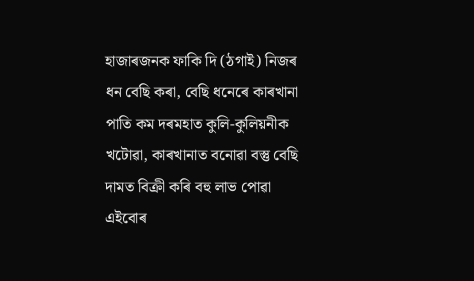হাজাৰজনক ফাকি দি (ঠগাই) নিজৰ ধন বেছি কৰা, বেছি ধনেৰে কাৰখানা পাতি কম দৰমহাত কুলি-কুলিয়নীক খটোৱা, কাৰখানাত বনোৱা বস্তু বেছি দামত বিক্ৰী কৰি বহু লাভ পোৱা এইবোৰ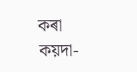কৰা কয়দা-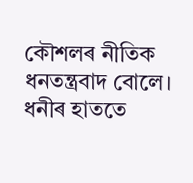কৌশলৰ নীতিক ধনতন্ত্ৰবাদ বোলে। ধনীৰ হাততে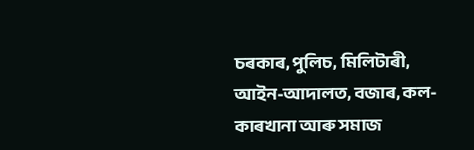চৰকাৰ, পুলিচ, মিলিটাৰী, আইন-আদালত, বজাৰ, কল-কাৰখানা আৰু সমাজ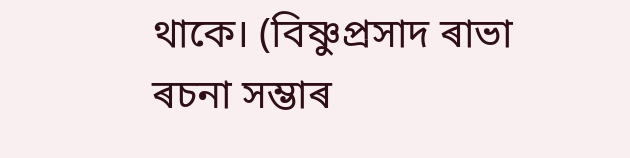থাকে। (বিষ্ণুপ্ৰসাদ ৰাভা ৰচনা সম্ভাৰ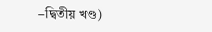–দ্বিতীয় খণ্ড)